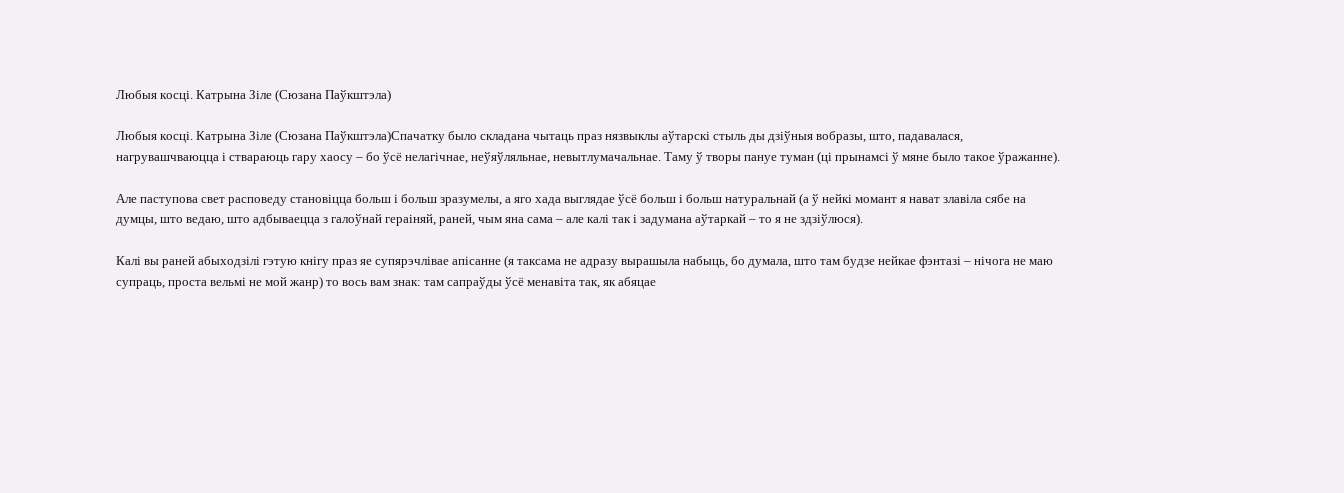Любыя косці. Катрына Зіле (Сюзана Паўкштэла)

Любыя косці. Катрына Зіле (Сюзана Паўкштэла)Спачатку было складана чытаць праз нязвыклы аўтарскі стыль ды дзіўныя вобразы, што, падавалася, нагрувашчваюцца і ствараюць гару хаосу – бо ўсё нелагічнае, неўяўляльнае, невытлумачальнае. Таму ў творы пануе туман (ці прынамсі ў мяне было такое ўражанне).

Але паступова свет расповеду становіцца больш і больш зразумелы, а яго хада выглядае ўсё больш і больш натуральнай (а ў нейкі момант я нават злавіла сябе на думцы, што ведаю, што адбываецца з галоўнай гераіняй, раней, чым яна сама – але калі так і задумана аўтаркай – то я не здзіўлюся).

Калі вы раней абыходзілі гэтую кнігу праз яе супярэчлівае апісанне (я таксама не адразу вырашыла набыць, бо думала, што там будзе нейкае фэнтазі – нічога не маю супраць, проста вельмі не мой жанр) то вось вам знак: там сапраўды ўсё менавіта так, як абяцае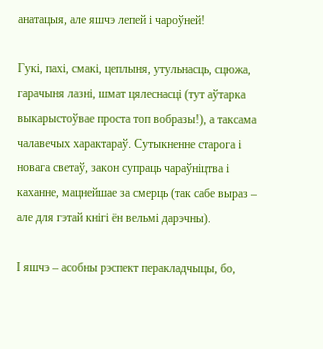анатацыя, але яшчэ лепей і чароўней!

Гукі, пахі, смакі, цеплыня, утульнасць, сцюжа, гарачыня лазні, шмат цялеснасці (тут аўтарка выкарыстоўвае проста топ вобразы!), а таксама чалавечых характараў. Сутыкненне старога і новага светаў, закон супраць чараўніцтва і каханне, мацнейшае за смерць (так сабе выраз – але для гэтай кнігі ён вельмі дарэчны).

І яшчэ – асобны рэспект перакладчыцы, бо,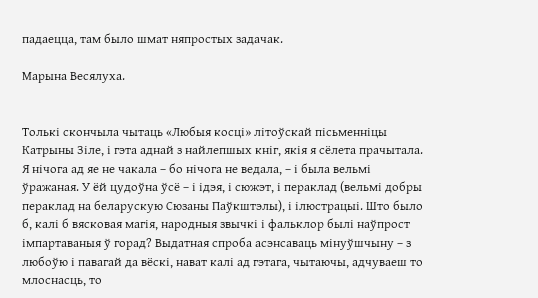падаецца, там было шмат няпростых задачак.

Марына Весялуха.


Толькі скончыла чытаць «Любыя косці» літоўскай пісьменніцы Катрыны Зіле, і гэта аднай з найлепшых кніг, якія я сёлета прачытала. Я нічога ад яе не чакала – бо нічога не ведала, – і была вельмі ўражаная. У ёй цудоўна ўсё – і ідэя, і сюжэт, і пераклад (вельмі добры пераклад на беларускую Сюзаны Паўкштэлы), і ілюстрацыі. Што было б, калі б вясковая магія, народныя звычкі і фальклор былі наўпрост імпартаваныя ў горад? Выдатная спроба асэнсаваць мінуўшчыну – з любоўю і павагай да вёскі, нават калі ад гэтага, чытаючы, адчуваеш то млоснасць, то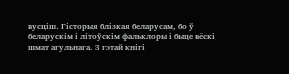вусціш. Гісторыя блізкая беларусам, бо ў беларускім і літоўскім фальклоры і быце вёскі шмат агульнага. З гэтай кнігі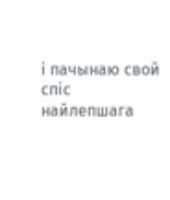і пачынаю свой спіс найлепшага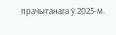прачытанага ў 2025-м.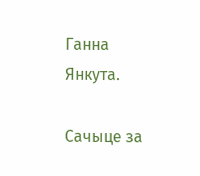Ганна Янкута.

Сачыце за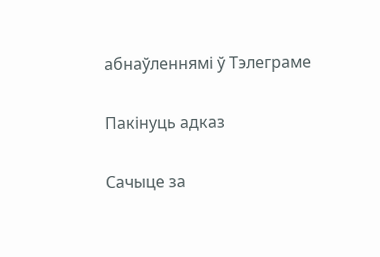абнаўленнямі ў Тэлеграме

Пакінуць адказ

Сачыце за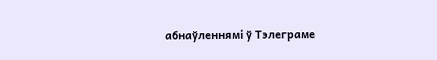абнаўленнямі ў Тэлеграме